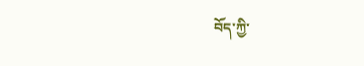བོད་ཀྱི་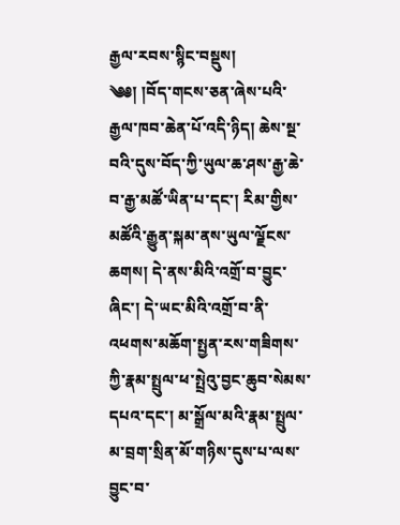རྒྱལ་རབས་སྙིང་བསྡུས།
༄༅། །བོད་གངས་ཅན་ཞེས་པའི་རྒྱལ་ཁབ་ཆེན་པོ་འདི་ཉིད། ཆེས་སྔ་བའི་དུས་བོད་ཀྱི་ཡུལ་ཆ་ཤས་རྒྱ་ཆེ་བ་རྒྱ་མཚོ་ཡིན་པ་དང་། རིམ་གྱིས་མཚོའི་རྒྱུན་སྐམ་ནས་ཡུལ་ལྗོངས་ཆགས། དེ་ནས་མིའི་འགྲོ་བ་བྱུང་ཞིང་། དེ་ཡང་མིའི་འགྲོ་བ་ནི་འཕགས་མཆོག་སྤྱན་རས་གཟིགས་ཀྱི་རྣམ་སྤྲུལ་ཕ་སྤྲེའུ་བྱང་ཆུབ་སེམས་དཔའ་དང་། མ་སྒྲོལ་མའི་རྣམ་སྤྲུལ་མ་བྲག་སྲིན་མོ་གཉིས་དུས་པ་ལས་བྱུང་བ་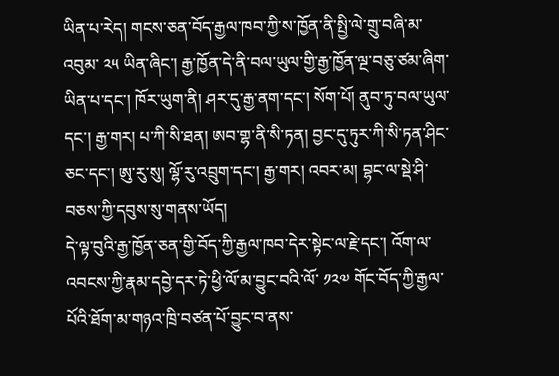ཡིན་པ་རེད། གངས་ཅན་བོད་རྒྱལ་ཁབ་ཀྱི་ས་ཁྱོན་ནི་སྤྱི་ལེ་གྲུ་བཞི་མ་འབུམ་ ༢༥ ཡིན་ཞིང་། རྒྱ་ཁྱོན་དེ་ནི་བལ་ཡུལ་གྱི་རྒྱ་ཁྱོན་ལྔ་བཅུ་ཙམ་ཞིག་ཡིན་པ་དང་། ཁོར་ཡུག་ནི། ཤར་དུ་རྒྱ་ནག་དང་། སོག་པོ། ནུབ་ཏུ་བལ་ཡུལ་དང་། རྒྱ་གར། པ་ཀི་སི་ཐན། ཨབ་གྷ་ནི་སི་ཏན། བྱང་དུ་ཏུར་ཀི་སི་ཏན་ཤིང་ཅང་དང་། ཨུ་རུ་སུ། ལྷོ་རུ་འབྲུག་དང་། རྒྱ་གར། འབར་མ། བྷང་ལ་སྡེ་ཤི་བཅས་ཀྱི་དབུས་སུ་གནས་ཡོད།
དེ་ལྟ་བུའི་རྒྱ་ཁྱོན་ཅན་གྱི་བོད་ཀྱི་རྒྱལ་ཁབ་དེར་སྟེང་ལ་རྗེ་དང་། འོག་ལ་འབངས་ཀྱི་རྣམ་དབྱེ་དར་ཏེ་ཕྱི་ལོ་མ་བྱུང་བའི་ལོ་ ༡༢༧ གོང་བོད་ཀྱི་རྒྱལ་པོའི་ཐོག་མ་གཉའ་ཁྲི་བཙན་པོ་བྱུང་བ་ནས་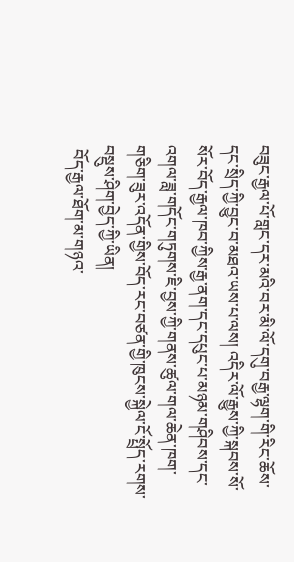བཟུང་རྒྱལ་པོ་གླང་དར་མའི་བར་མི་ལོ་དགུ་བརྒྱ་ལྷག་གི་རིང་ཆོས་དང་སྲིད་ཀྱི་བྱུང་བ་མཐའ་ཡས་པ་ལས། འདིར་ལོ་རྒྱུས་ཀྱི་སྐབས་སོ་སོར་བོད་རྒྱལ་ཁབ་ཀྱིས་རྒྱ་ནག་དང་དཔུང་པ་མཉམ་གཤིབས་དང་འགལ་ཟླ་གདོང་གཏུགས་ཇི་བྱས་ཀྱི་གནས་ཚུལ་གལ་ཆེན་ཁག་གཅིག་ཟུར་འདོན་གྱིས་བོད་རང་བཙན་གྱི་ཁུངས་སྐྱེལ་ངོ་སྤྲོད་རགས་བསྡུས་ཤིག་བྱེད་ཀྱི་ཡིན།
 བོད་རྒྱལ་ཐོག་མ་གཉའ་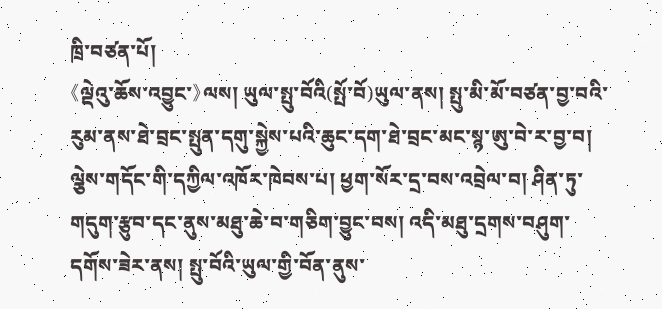ཁྲི་བཙན་པོ།
《ལྡེའུ་ཆོས་འབྱུང་》ལས། ཡུལ་སྤུ་བོའི(སྤོ་བོ)ཡུལ་ནས། སྤུ་མི་མོ་བཙན་བྱ་བའི་རུམ་ནས་ཐེ་བྲང་སྤུན་དགུ་སྐྱེས་པའི་ཆུང་དག་ཐེ་བྲང་མང་སྙ་ཨུ་བེ་ར་བྱ་བ། ལྕེས་གདོང་གི་དཀྱིལ་འཁོར་ཁེབས་པ། ཕྱག་སོར་དྲ་བས་འབྲེལ་བ། ཤིན་ཏུ་གདུག་རྩུབ་དང་ནུས་མཐུ་ཆེ་བ་གཅིག་བྱུང་བས། འདི་མཐུ་དྲགས་བཤུག་དགོས་ཟེར་ནས། སྤུ་བོའི་ཡུལ་གྱི་བོན་ནུས་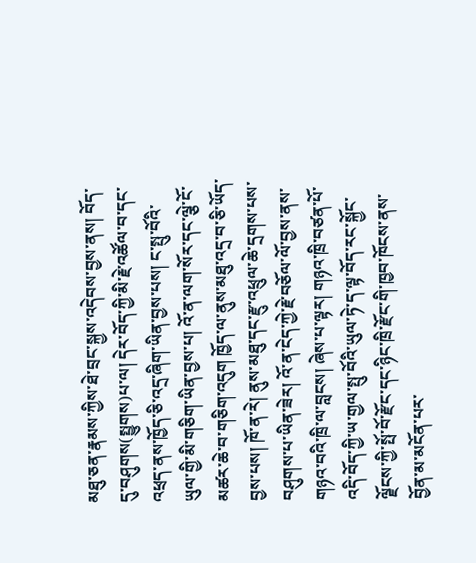མཐུ་ཅན་རྣམས་ཀྱིས་ཐེ་བྲང་སྐྱས་འདེབས་བྱས་ནས། བོད་དུ་བཤུགས(སྤྱུགས)པ་ལ། དེར་བོད་ཀྱི་མི་རྗེ་འཚོལ་བ་དང་འཕྲད་ནས་ཁྱོད་ཅི་འདྲ་ཞིག་ཡིན་བྱས་པས། ང་སྤུ་བོའི་ཡུལ་གྱི་མི་གཅིག་ཡིན་བྱས་པ། འོ་ན་ལག་སོར་དང་ལྕེ་ངོ་མཚར་ཆེ་བ་གཅིག་འདུག ཁྱོད་ལ་ནུས་མཐུ་འདྲ་བ་ཅི་ཡོད་བྱས་པས། ཁོ་ན་རེ། ནུས་མཐུ་དང་རྫུ་འཕྲུལ་ཆེ་དྲགས་པས་བཤུགས་པ་ཡིན་ཟེར། འོ་ན་ངེད་ཀྱེ་རྗེ་བཅོལ་ལོ་བྱས་ནས་གཉའ་བའི་ཁྲི་ལ་བླངས། ཞེས་པ་ལྟར། གཉའ་ཁྲི་བཙན་པོ་འདི་བོད་ཀྱི་ཡ་གྱལ་སྤུ་བོའི་ཡུལ་ཏེ་ད་ལྟ་བོད་རང་སྐྱོང་ལྗོངས་ཀྱི་སྤོ་བོ་རྫོང་དང་ཉིང་ཁྲི་རྫོང་གི་ཁྱབ་ཁོངས་ནས་བྱོན་མ་མངོན་པར་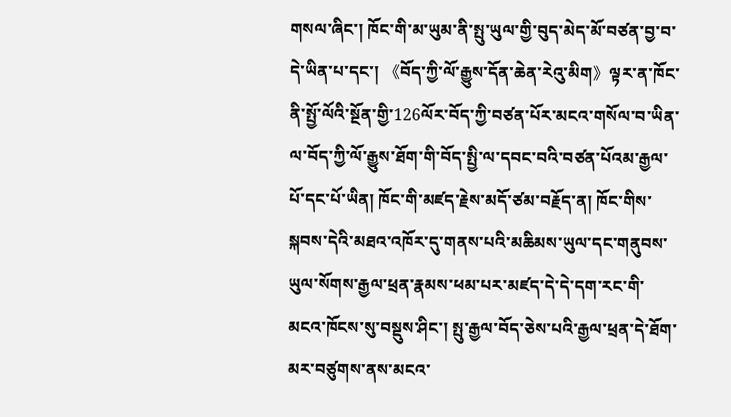གསལ་ཞིང་། ཁོང་གི་མ་ཡུམ་ནི་སྤུ་ཡུལ་གྱི་བུད་མེད་མོ་བཙན་བྱ་བ་དེ་ཡིན་པ་དང་། 《བོད་ཀྱི་ལོ་རྒྱུས་དོན་ཆེན་རེའུ་མིག》ལྟར་ན་ཁོང་ནི་སྤྱོ་ལོའི་སྔོན་གྱི་126ལོར་བོད་ཀྱི་བཙན་པོར་མངའ་གསོལ་བ་ཡིན་ལ་བོད་ཀྱི་ལོ་རྒྱུས་ཐོག་གི་བོད་སྤྱི་ལ་དབང་བའི་བཙན་པོའམ་རྒྱལ་པོ་དང་པོ་ཡིན། ཁོང་གི་མཛད་རྗེས་མདོ་ཙམ་བརྗོད་ན། ཁོང་གིས་སྐབས་དེའི་མཐའ་འཁོར་དུ་གནས་པའི་མཆིམས་ཡུལ་དང་གནུབས་ཡུལ་སོགས་རྒྱལ་ཕྲན་རྣམས་ཕམ་པར་མཛད་དེ་དེ་དག་རང་གི་མངའ་ཁོངས་སུ་བསྡུས་ཤིང་། སྤུ་རྒྱལ་བོད་ཅེས་པའི་རྒྱལ་ཕྲན་དེ་ཐོག་མར་བཙུགས་ནས་མངའ་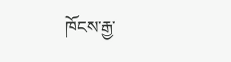ཁོངས་རྒྱ་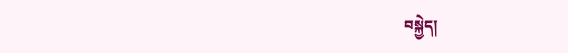བསྐྱེད།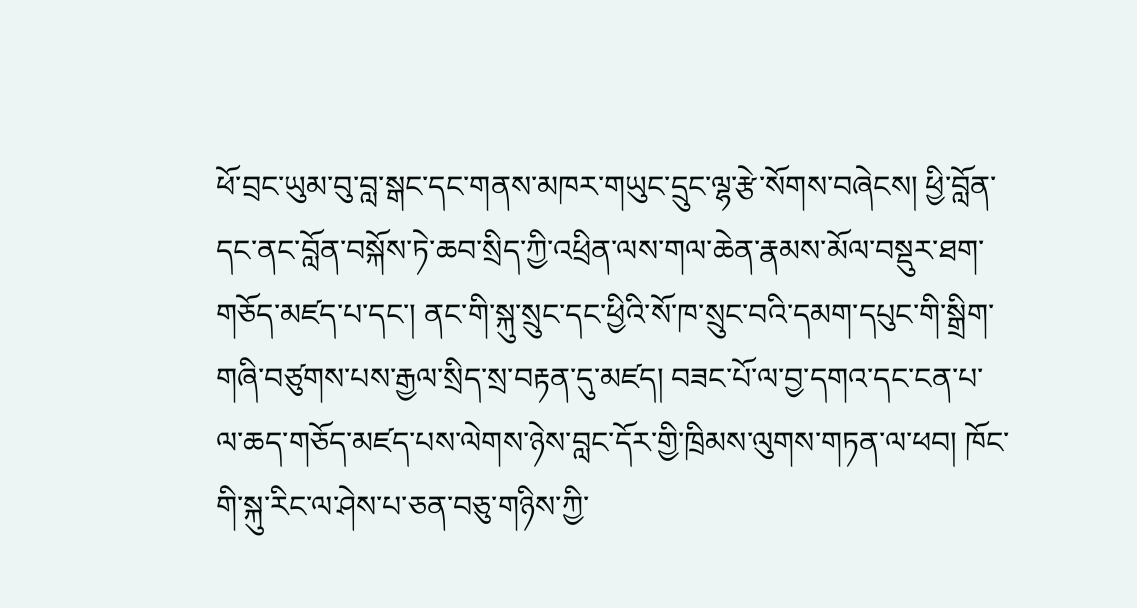ཕོ་བྲང་ཡུམ་བུ་བླ་སྒང་དང་གནས་མཁར་གཡུང་དྲུང་ལྷ་རྩེ་སོགས་བཞེངས། ཕྱི་བློན་དང་ནང་བློན་བསྐོས་ཏེ་ཆབ་སྲིད་ཀྱི་འཕྲིན་ལས་གལ་ཆེན་རྣམས་མོལ་བསྡུར་ཐག་གཅོད་མཛད་པ་དང་། ནང་གི་སྐུ་སྲུང་དང་ཕྱིའི་སོ་ཁ་སྲུང་བའི་དམག་དཔུང་གི་སྒྲིག་གཞི་བཙུགས་པས་རྒྱལ་སྲིད་སྲ་བརྟན་དུ་མཛད། བཟང་པོ་ལ་བྱ་དགའ་དང་ངན་པ་ལ་ཆད་གཅོད་མཛད་པས་ལེགས་ཉེས་བླང་དོར་གྱི་ཁྲིམས་ལུགས་གཏན་ལ་ཕབ། ཁོང་གི་སྐུ་རིང་ལ་ཤེས་པ་ཅན་བཅུ་གཉིས་ཀྱི་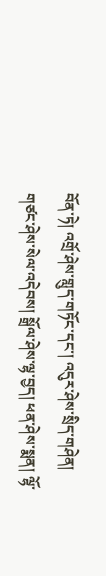བོན་ཏེ། འགྲོ་ཤེས་གླུད་གཏོང་དང་། འདུར་ཤེས་སྲིད་གཤེན། གཙང་ཤེས་སེལ་འདེབས། སྒྲོལ་ཤེས་ལྷ་བྱད། ཕན་ཤེས་སྨན། ལྷོ་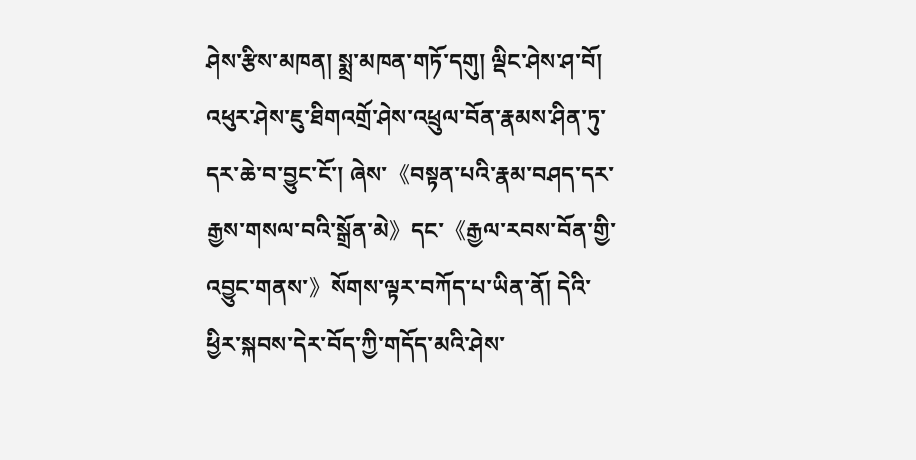ཤེས་རྩིས་མཁན། སྨྲ་མཁན་གཏོ་དགུ། ལྡིང་ཤེས་ཤ་བོ། འཕུར་ཤེས་ཇུ་ཐིགའགྲོ་ཤེས་འཕྲུལ་བོན་རྣམས་ཤིན་ཏུ་དར་ཆེ་བ་བྱུང་ངོ་། ཞེས་《བསྟན་པའི་རྣམ་བཤད་དར་རྒྱས་གསལ་བའི་སྒྲོན་མེ》དང་《རྒྱལ་རབས་བོན་གྱི་འབྱུང་གནས་》སོགས་ལྟར་བཀོད་པ་ཡིན་ནོ། དེའི་ཕྱིར་སྐབས་དེར་བོད་ཀྱི་གདོད་མའི་ཤེས་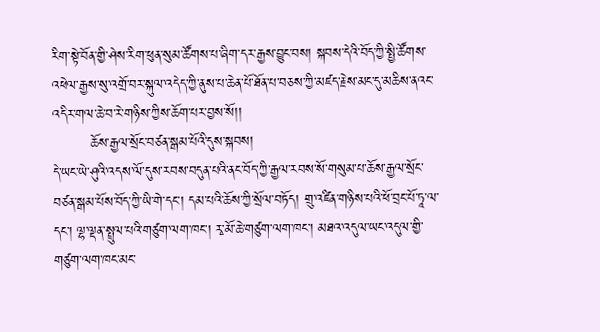རིག་སྟེ་བོན་གྱི་ཤེས་རིག་ཕུན་སུམ་ཚོགས་པ་ཞིག་དར་རྒྱས་བྱུང་བས། སྐབས་དེའི་བོད་ཀྱི་སྤྱི་ཚོགས་འཕེལ་རྒྱས་སུ་འགྲོ་བར་སྐུལ་འདེད་ཀྱི་ནུས་པ་ཆེན་པོ་ཐོན་པ་བཅས་ཀྱི་མཛད་རྗེས་མང་དུ་མཆིས་ནའང་འདིར་གལ་ཆེ་བ་རེ་གཉིས་ཀྱིས་ཆོག་པར་བྱས་སོ།།
        ཆོས་རྒྱལ་སྲོང་བཙན་སྒམ་པོའི་དུས་སྐབས།
དེ་ཡང་ཡེ་ཤུའི་འདས་ལོ་དུས་རབས་བདུན་པའི་ནང་བོད་ཀྱི་རྒྱལ་རབས་སོ་གསུམ་པ་ཆོས་རྒྱལ་སྲོང་བཙན་སྒམ་པོས་བོད་ཀྱི་ཡི་གེ་དང་། དམ་པའི་ཆོས་ཀྱི་སྲོལ་བཏོད། གྲུ་འཛིན་གཉིས་པའི་ཕོ་བྲང་པོ་ཏཱ་ལ་དང་། ལྷ་ལྡན་སྤྲུལ་པའི་གཙུག་ལག་ཁང་། རྭ་མོ་ཆེ་གཙུག་ལག་ཁང་། མཐའ་འདུལ་ཡང་འདུལ་གྱི་གཙུག་ལག་ཁང་མང་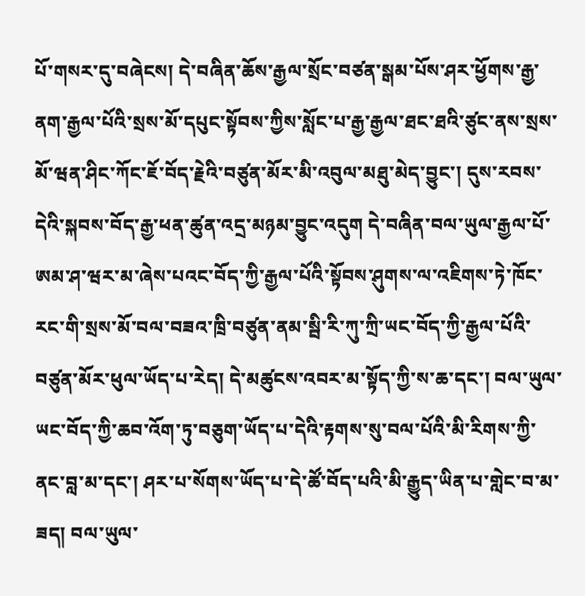པོ་གསར་དུ་བཞེངས། དེ་བཞིན་ཆོས་རྒྱལ་སྲོང་བཙན་སྒམ་པོས་ཤར་ཕྱོགས་རྒྱ་ནག་རྒྱལ་པོའི་སྲས་མོ་དཔུང་སྟོབས་ཀྱིས་སློང་པ་རྒྱ་རྒྱལ་ཐང་ཐའི་ཙུང་ནས་སྲས་མོ་ཝན་ཤིང་ཀོང་ཇོ་བོད་རྗེའི་བཙུན་མོར་མི་འབུལ་མཐུ་མེད་བྱུང་། དུས་རབས་དེའི་སྐབས་བོད་རྒྱ་ཕན་ཚུན་འདྲ་མཉམ་བྱུང་འདུག དེ་བཞིན་བལ་ཡུལ་རྒྱལ་པོ་ཨམ་ཤ་ཝར་མ་ཞེས་པའང་བོད་ཀྱི་རྒྱལ་པོའི་སྟོབས་ཤུགས་ལ་འཇིགས་ཏེ་ཁོང་རང་གི་སྲས་མོ་བལ་བཟའ་ཁྲི་བཙུན་ནམ་སྦི་རི་ཀུ་ཀྲི་ཡང་བོད་ཀྱི་རྒྱལ་པོའི་བཙུན་མོར་ཕུལ་ཡོད་པ་རེད། དེ་མཚུངས་འབར་མ་སྟོད་ཀྱི་ས་ཆ་དང་། བལ་ཡུལ་ཡང་བོད་ཀྱི་ཆབ་འོག་ཏུ་བཅུག་ཡོད་པ་དེའི་རྟགས་སུ་བལ་པོའི་མི་རིགས་ཀྱི་ནང་བླ་མ་དང་། ཤར་པ་སོགས་ཡོད་པ་དེ་ཚོ་བོད་པའི་མི་རྒྱུད་ཡིན་པ་གླེང་བ་མ་ཟད། བལ་ཡུལ་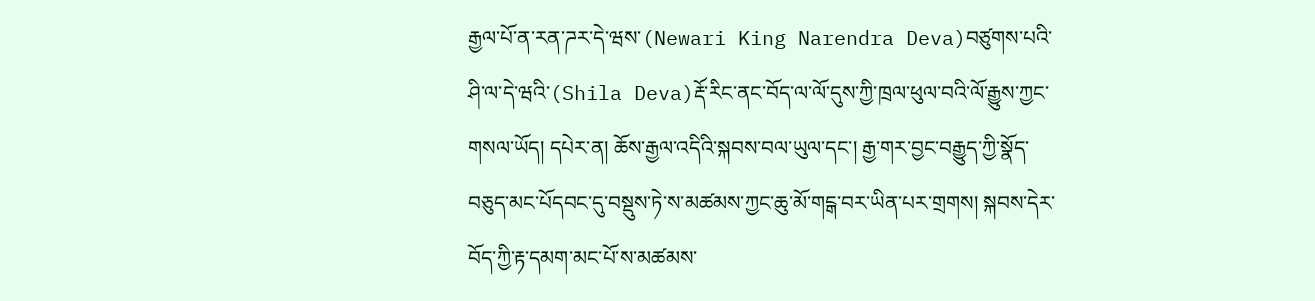རྒྱལ་པོ་ན་རན་ཌར་དེ་ཝས་(Newari King Narendra Deva)བཙུགས་པའི་ཤི་ལ་དེ་ཝའི་(Shila Deva)རྡོ་རིང་ནང་བོད་ལ་ལོ་དུས་ཀྱི་ཁྲལ་ཕུལ་བའི་ལོ་རྒྱུས་ཀྱང་གསལ་ཡོད། དཔེར་ན། ཆོས་རྒྱལ་འདིའི་སྐབས་བལ་ཡུལ་དང་། རྒྱ་གར་བྱང་བརྒྱུད་ཀྱི་སྣོད་བཅུད་མང་པོདབང་དུ་བསྡུས་ཏེ་ས་མཚམས་ཀྱང་ཆུ་མོ་གངྒ་བར་ཡིན་པར་གྲགས། སྐབས་དེར་བོད་ཀྱི་རྟ་དམག་མང་པོ་ས་མཚམས་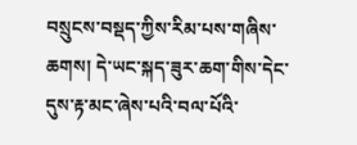བསྲུངས་བསྡད་ཀྱིས་རིམ་པས་གཞིས་ཆགས། དེ་ཡང་སྐད་ཟུར་ཆག་གིས་དེང་དུས་རྟ་མང་ཞེས་པའི་བལ་པོའི་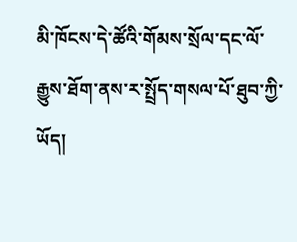མི་ཁོངས་དེ་ཚོའི་གོམས་སྲོལ་དང་ལོ་རྒྱུས་ཐོག་ནས་ར་སྤྲོད་གསལ་པོ་ཐུབ་ཀྱི་ཡོད།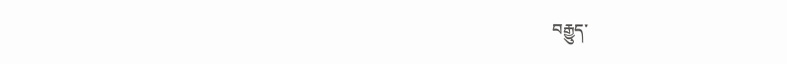བརྒྱུད་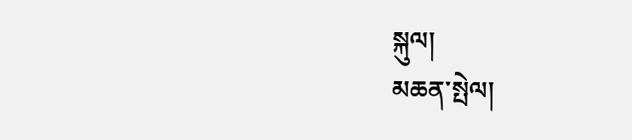སྐུལ།
མཆན་སྤེལ།